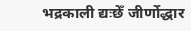भद्रकाली द्यःछेँ जीर्णोद्धार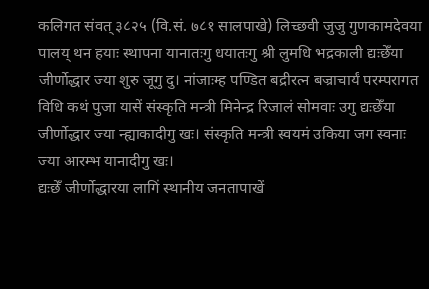कलिगत संवत् ३८२५ (वि.सं. ७८१ सालपाखे) लिच्छवी जुजु गुणकामदेवया पालय् थन हयाः स्थापना यानातःगु धयातःगु श्री लुमधि भद्रकाली द्यःछेँया जीर्णोद्धार ज्या शुरु जूगु दु। नांजाःम्ह पण्डित बद्रीरत्न बज्राचार्यं परम्परागत विधि कथं पुजा यासें संस्कृति मन्त्री मिनेन्द्र रिजालं सोमवाः उगु द्यःछेँया जीर्णोद्धार ज्या न्ह्याकादीगु खः। संस्कृति मन्त्री स्वयमं उकिया जग स्वनाः ज्या आरम्भ यानादीगु खः।
द्यःछेँ जीर्णोद्धारया लागिं स्थानीय जनतापाखें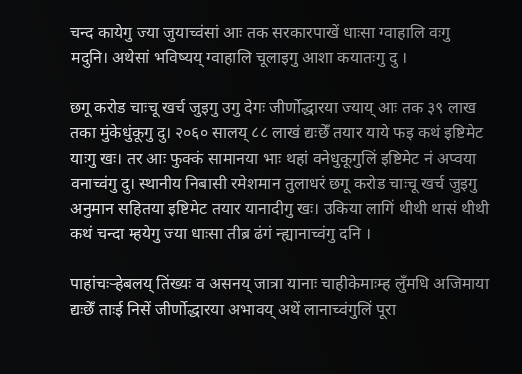चन्द कायेगु ज्या जुयाच्वंसां आः तक सरकारपाखें धाःसा ग्वाहालि वःगु मदुनि। अथेसां भविष्यय् ग्वाहालि चूलाइगु आशा कयातःगु दु ।

छगू करोड चाःचू खर्च जुइगु उगु देगः जीर्णोद्धारया ज्याय् आः तक ३९ लाख तका मुंकेधुंकूगु दु। २०६० सालय् ८८ लाखं द्यःछेँ तयार याये फइ कथं इष्टिमेट याःगु खः। तर आः फुक्कं सामानया भाः थहां वनेधुकूगुलिं इष्टिमेट नं अप्वया वनाच्वंगु दु। स्थानीय निबासी रमेशमान तुलाधरं छगू करोड चाःचू खर्च जुइगु अनुमान सहितया इष्टिमेट तयार यानादीगु खः। उकिया लागिं थीथी थासं थीथी कथं चन्दा म्हयेगु ज्या धाःसा तीब्र ढंगं न्ह्यानाच्वंगु दनि ।

पाहांचःर्‍हेबलय् तिंख्यः व असनय् जात्रा यानाः चाहीकेमाःम्ह लुँमधि अजिमाया द्यःछेँ ताःई निसें जीर्णोद्धारया अभावय् अथें लानाच्वंगुलिं पूरा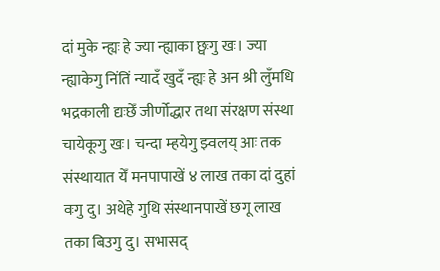दां मुके न्ह्यः हे ज्या न्ह्याका छ्वःगु खः। ज्या न्ह्याकेगु निंतिं न्यादँ खुदँ न्ह्यः हे अन श्री लुँमधि भद्रकाली द्यःछेँ जीर्णोद्धार तथा संरक्षण संस्था चायेकूगु खः। चन्दा म्हयेगु झ्वलय् आः तक संस्थायात येँ मनपापाखें ४ लाख तका दां दुहां वःगु दु। अथेहे गुथि संस्थानपाखें छगू लाख तका बिउगु दु। सभासद्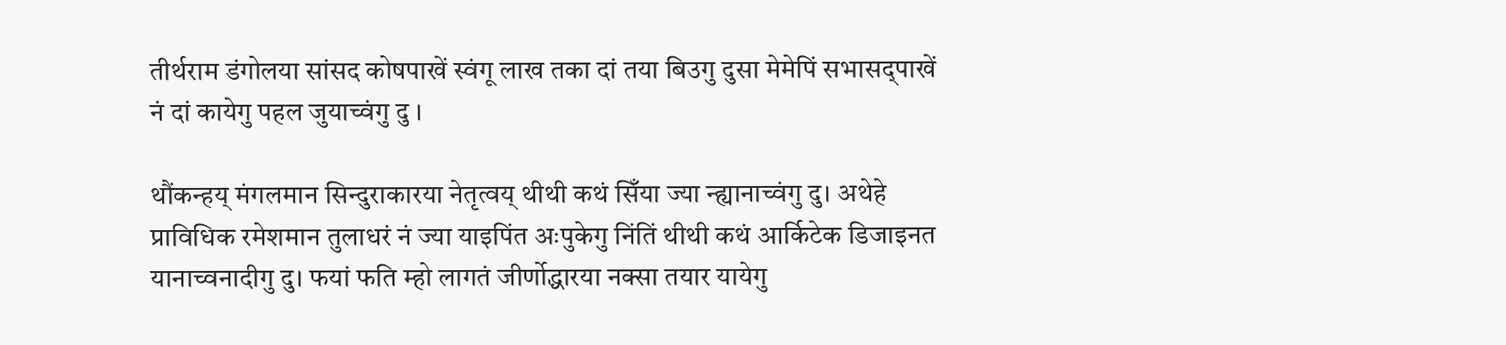तीर्थराम डंगोलया सांसद कोषपाखें स्वंगू लाख तका दां तया बिउगु दुसा मेमेपिं सभासद्पाखें नं दां कायेगु पहल जुयाच्वंगु दु ।

थौंकन्हय् मंगलमान सिन्दुराकारया नेतृत्वय् थीथी कथं सिँया ज्या न्ह्यानाच्वंगु दु। अथेहे प्राविधिक रमेशमान तुलाधरं नं ज्या याइपिंत अःपुकेगु निंतिं थीथी कथं आर्किटेक डिजाइनत यानाच्वनादीगु दु। फयां फति म्हो लागतं जीर्णोद्धारया नक्सा तयार यायेगु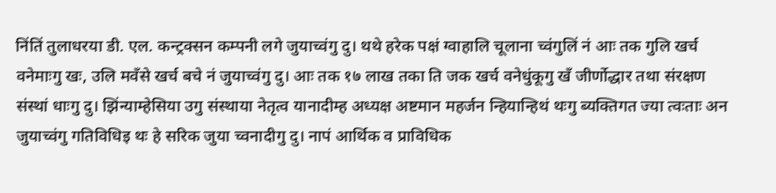निंतिं तुलाधरया डी. एल. कन्ट्रक्सन कम्पनी लगे जुयाच्वंगु दु। थथे हरेक पक्षं ग्वाहालि चूलाना च्वंगुलिं नं आः तक गुलि खर्च वनेमाःगु खः, उलि मवँसे खर्च बचे नं जुयाच्वंगु दु। आः तक १७ लाख तका ति जक खर्च वनेधुंकूगु खँ जीर्णोद्धार तथा संरक्षण संस्थां धाःगु दु। झिंन्याम्हेसिया उगु संस्थाया नेतृत्व यानादीम्ह अध्यक्ष अष्टमान महर्जन न्हियान्हिथं थःगु ब्यक्तिगत ज्या त्वःताः अन जुयाच्वंगु गतिविधिइ थः हे सरिक जुया च्वनादीगु दु। नापं आर्थिक व प्राविधिक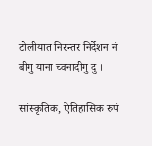टोलीयात निरन्तर निर्देशन नं बीगु याना च्वनादीगु दु ।

सांस्कृतिक, ऐतिहासिक रुपं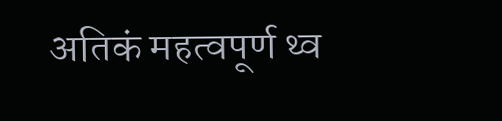अतिकं महत्वपूर्ण थ्व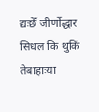द्यःछेँ जीर्णोद्धार सिधल कि थुकिं तेबाहाःया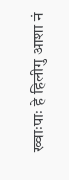ख्वाःपाः हे हिलीगु आशा नं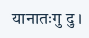यानातःगु दु ।